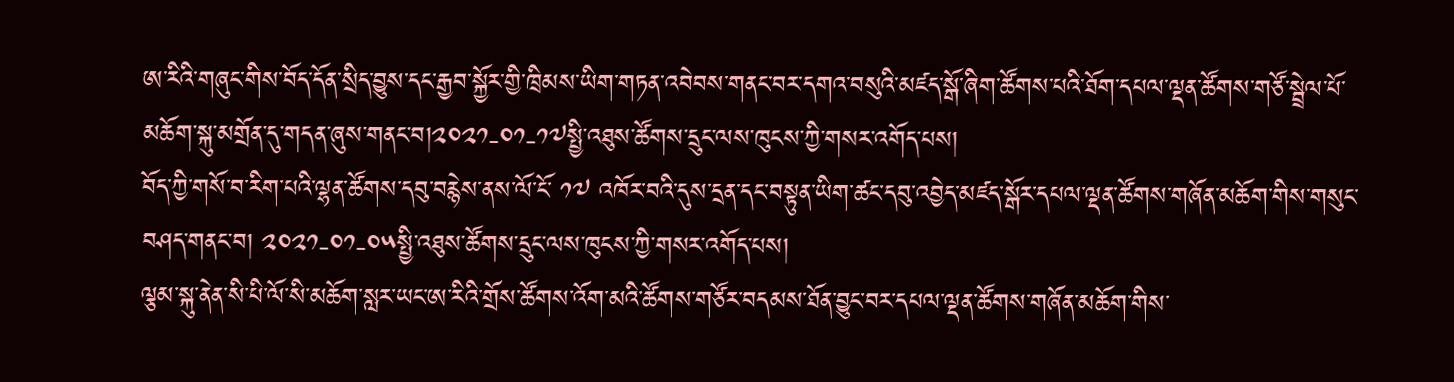ཨ་རིའི་གཞུང་གིས་བོད་དོན་སྲིད་བྱུས་དང་རྒྱབ་སྐྱོར་གྱི་ཁྲིམས་ཡིག་གཏན་འབེབས་གནང་བར་དགའ་བསུའི་མཛད་སྒོ་ཞིག་ཚོགས་པའི་ཐོག་དཔལ་ལྡན་ཚོགས་གཙོ་སྦྲེལ་པོ་མཆོག་སྐུ་མགྲོན་དུ་གདན་ཞུས་གནང་བ།༢༠༢༡-༠༡-༡༧སྤྱི་འཐུས་ཚོགས་དྲུང་ལས་ཁུངས་ཀྱི་གསར་འགོད་པས།
བོད་ཀྱི་གསོ་བ་རིག་པའི་ལྷན་ཚོགས་དབུ་བརྙེས་ནས་ལོ་ངོ་ ༡༧ འཁོར་བའི་དུས་དྲན་དང་བསྟུན་ཡིག་ཚང་དབུ་འབྱེད་མཛད་སྒོར་དཔལ་ལྡན་ཚོགས་གཞོན་མཆོག་གིས་གསུང་བཤད་གནང་བ། ༢༠༢༡-༠༡-༠༥སྤྱི་འཐུས་ཚོགས་དྲུང་ལས་ཁུངས་ཀྱི་གསར་འགོད་པས།
ལྕམ་སྐུ་ནེན་སི་པི་ལོ་སི་མཆོག་སླར་ཡང་ཨ་རིའི་གྲོས་ཚོགས་འོག་མའི་ཚོགས་གཙོར་བདམས་ཐོན་བྱུང་བར་དཔལ་ལྡན་ཚོགས་གཞོན་མཆོག་གིས་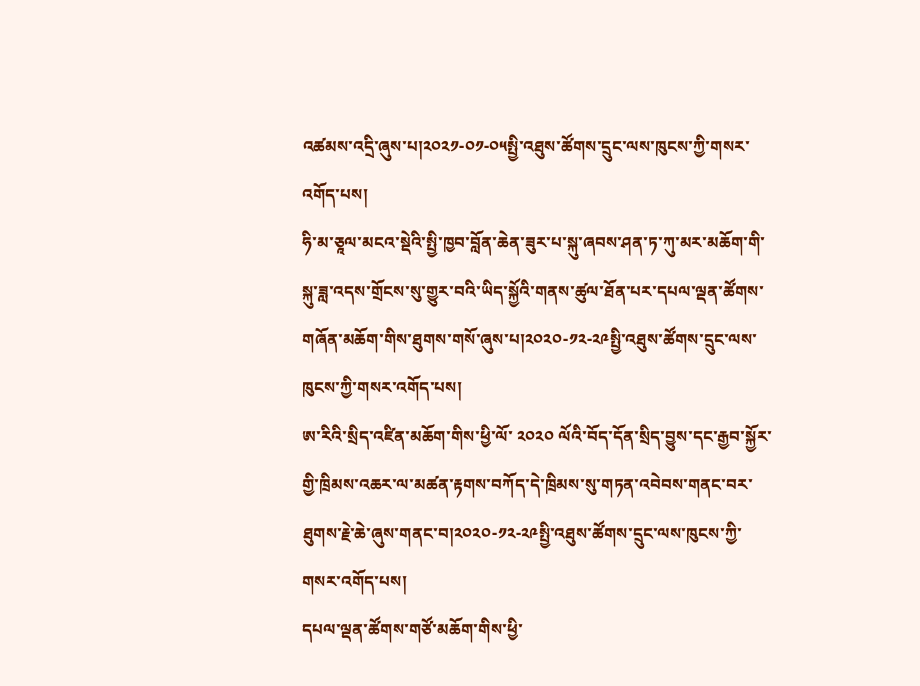འཚམས་འདྲི་ཞུས་པ།༢༠༢༡-༠༡-༠༥སྤྱི་འཐུས་ཚོགས་དྲུང་ལས་ཁུངས་ཀྱི་གསར་འགོད་པས།
ཧི་མ་ཅཱལ་མངའ་སྡེའི་སྤྱི་ཁྱབ་བློན་ཆེན་ཟུར་པ་སྐུ་ཞབས་ཤན་ཏ་ཀུ་མར་མཆོག་གི་སྐུ་ཟླ་འདས་གྲོངས་སུ་གྱུར་བའི་ཡིད་སྐྱོའི་གནས་ཚུལ་ཐོན་པར་དཔལ་ལྡན་ཚོགས་གཞོན་མཆོག་གིས་ཐུགས་གསོ་ཞུས་པ།༢༠༢༠-༡༢-༢༩སྤྱི་འཐུས་ཚོགས་དྲུང་ལས་ཁུངས་ཀྱི་གསར་འགོད་པས།
ཨ་རིའི་སྲིད་འཛིན་མཆོག་གིས་ཕྱི་ལོ་ ༢༠༢༠ ལོའི་བོད་དོན་སྲིད་བྱུས་དང་རྒྱབ་སྐྱོར་གྱི་ཁྲིམས་འཆར་ལ་མཚན་རྟགས་བཀོད་དེ་ཁྲིམས་སུ་གཏན་འབེབས་གནང་བར་ཐུགས་རྗེ་ཆེ་ཞུས་གནང་བ།༢༠༢༠-༡༢-༢༩སྤྱི་འཐུས་ཚོགས་དྲུང་ལས་ཁུངས་ཀྱི་གསར་འགོད་པས།
དཔལ་ལྡན་ཚོགས་གཙོ་མཆོག་གིས་ཕྱི་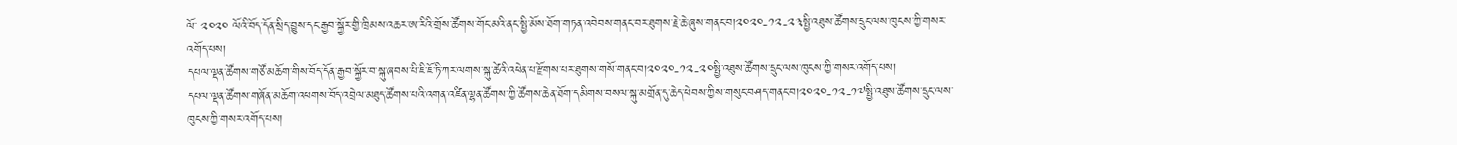ལོ་ ༢༠༢༠ ལོའི་བོད་དོན་སྲིད་བྱུས་དང་རྒྱབ་སྐྱོར་གྱི་ཁྲིམས་འཆར་ཨ་རིའི་གྲོས་ཚོགས་གོང་མའི་ནང་སྤྱི་མོས་ཐོག་གཏན་འབེབས་གནང་བར་ཐུགས་རྗེ་ཆེ་ཞུས་གནང་བ།༢༠༢༠-༡༢-༢༣སྤྱི་འཐུས་ཚོགས་དྲུང་ལས་ཁུངས་ཀྱི་གསར་འགོད་པས།
དཔལ་ལྡན་ཚོགས་གཙོ་མཆོག་གིས་བོད་དོན་རྒྱབ་སྐྱོར་བ་སྐུ་ཞབས་པི་ཇི་ཇོ་ཏི་ཀར་ལགས་སྐུ་ཚེའི་འཕེན་པ་རྫོགས་པར་ཐུགས་གསོ་གནང་བ།༢༠༢༠-༡༢-༢༠སྤྱི་འཐུས་ཚོགས་དྲུང་ལས་ཁུངས་ཀྱི་གསར་འགོད་པས།
དཔལ་ལྡན་ཚོགས་གཞོན་མཆོག་འཕགས་བོད་འབྲེལ་མཐུད་ཚོགས་པའི་འགན་འཛིན་ལྷན་ཚོགས་ཀྱི་ཚོགས་ཆེན་ཐོག་དམིགས་བསལ་སྐུ་མགྲོན་དུ་ཆེད་ཕེབས་ཀྱིས་གསུང་བཤད་གནང་བ།༢༠༢༠-༡༢-༡༧སྤྱི་འཐུས་ཚོགས་དྲུང་ལས་ཁུངས་ཀྱི་གསར་འགོད་པས།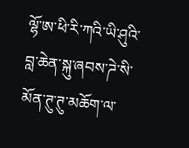ལྷོ་ཨ་ཕི་རི་ཀའི་ཡི་ཤུའི་བླ་ཆེན་སྐུ་ཞབས་ཌེ་སི་མོན་ཊུ་ཊུ་མཆོག་ལ་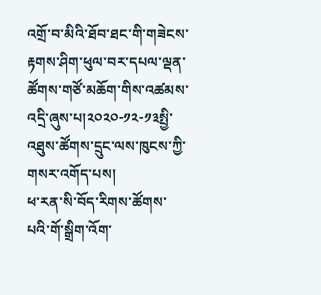འགྲོ་བ་མིའི་ཐོབ་ཐང་གི་གཟེངས་རྟགས་ཤིག་ཕུལ་བར་དཔལ་ལྡན་ཚོགས་གཙོ་མཆོག་གིས་འཚམས་འདྲི་ཞུས་པ།༢༠༢༠-༡༢-༡༣སྤྱི་འཐུས་ཚོགས་དྲུང་ལས་ཁུངས་ཀྱི་གསར་འགོད་པས།
ཕ་རན་སི་བོད་རིགས་ཚོགས་པའི་གོ་སྒྲིག་འོག་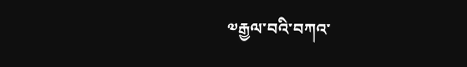༧རྒྱལ་བའི་བཀའ་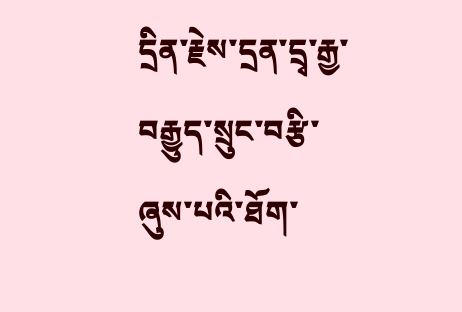དྲིན་རྗེས་དྲན་དྲྭ་རྒྱ་བརྒྱུད་སྲུང་བརྩི་ཞུས་པའི་ཐོག་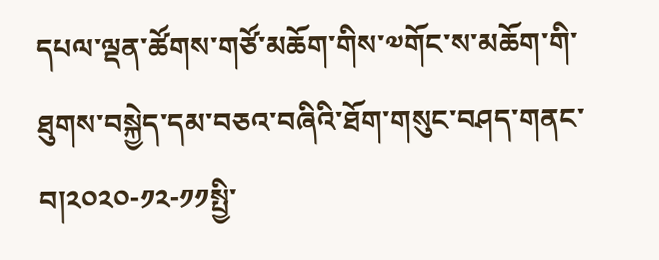དཔལ་ལྡན་ཚོགས་གཙོ་མཆོག་གིས་༧གོང་ས་མཆོག་གི་ཐུགས་བསྐྱེད་དམ་བཅའ་བཞིའི་ཐོག་གསུང་བཤད་གནང་བ།༢༠༢༠-༡༢-༡༡སྤྱི་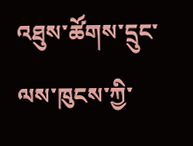འཐུས་ཚོགས་དྲུང་ལས་ཁུངས་ཀྱི་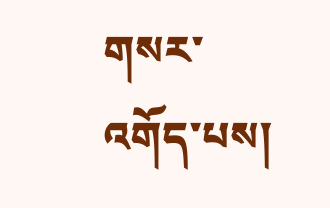གསར་འགོད་པས།